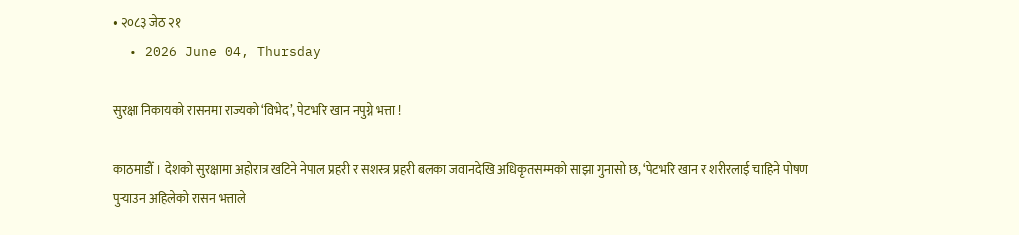• २०८३ जेठ २१
  • 2026 June 04, Thursday

सुरक्षा निकायको रासनमा राज्यको ‘विभेद’, पेटभरि खान नपुग्ने भत्ता !

काठमाडौँ । देशको सुरक्षामा अहोरात्र खटिने नेपाल प्रहरी र सशस्त्र प्रहरी बलका जवानदेखि अधिकृतसम्मको साझा गुनासो छ, ‘पेटभरि खान र शरीरलाई चाहिने पोषण पुर्‍याउन अहिलेको रासन भत्ताले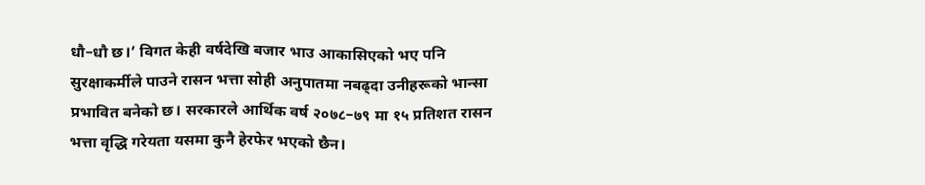धौ–धौ छ।’ विगत केही वर्षदेखि बजार भाउ आकासिएको भए पनि सुरक्षाकर्मीले पाउने रासन भत्ता सोही अनुपातमा नबढ्दा उनीहरूको भान्सा प्रभावित बनेको छ। सरकारले आर्थिक वर्ष २०७८–७९ मा १५ प्रतिशत रासन भत्ता वृद्धि गरेयता यसमा कुनै हेरफेर भएको छैन।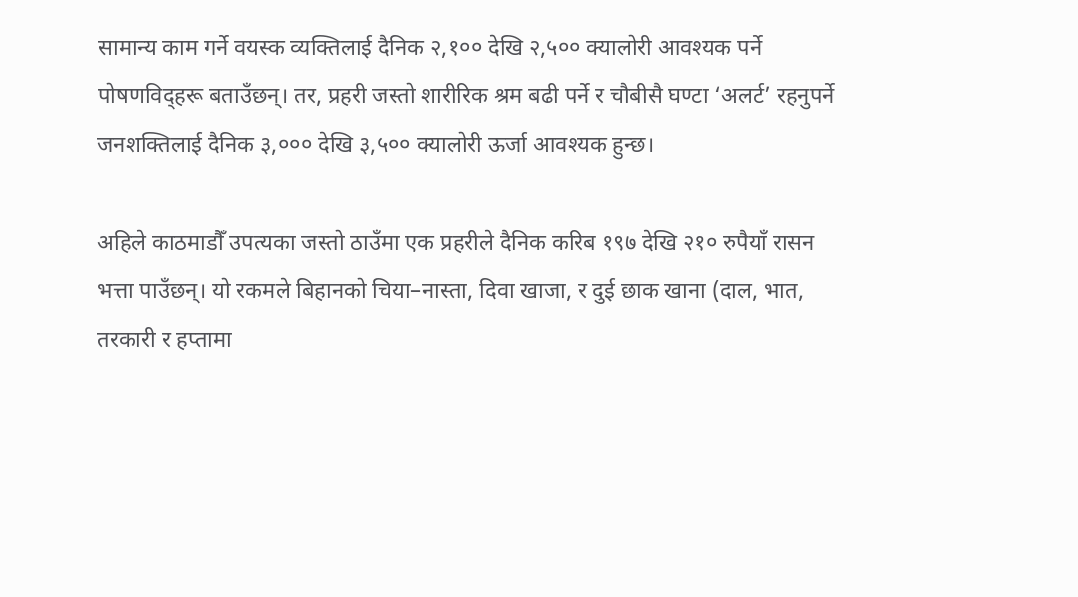सामान्य काम गर्ने वयस्क व्यक्तिलाई दैनिक २,१०० देखि २,५०० क्यालोरी आवश्यक पर्ने पोषणविद्हरू बताउँछन्। तर, प्रहरी जस्तो शारीरिक श्रम बढी पर्ने र चौबीसै घण्टा ‘अलर्ट’ रहनुपर्ने जनशक्तिलाई दैनिक ३,००० देखि ३,५०० क्यालोरी ऊर्जा आवश्यक हुन्छ।

अहिले काठमाडौँ उपत्यका जस्तो ठाउँमा एक प्रहरीले दैनिक करिब १९७ देखि २१० रुपैयाँ रासन भत्ता पाउँछन्। यो रकमले बिहानको चिया–नास्ता, दिवा खाजा, र दुई छाक खाना (दाल, भात, तरकारी र हप्तामा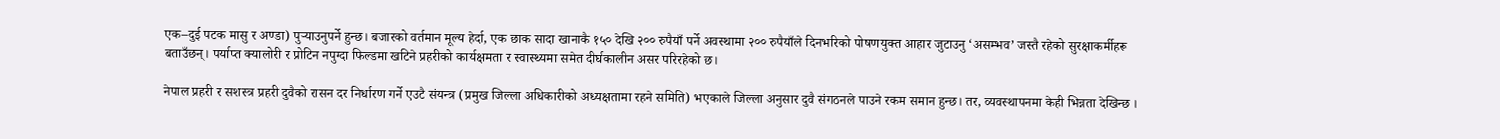एक–दुई पटक मासु र अण्डा) पु‍र्‍याउनुपर्ने हुन्छ। बजारको वर्तमान मूल्य हेर्दा, एक छाक सादा खानाकै १५० देखि २०० रुपैयाँ पर्ने अवस्थामा २०० रुपैयाँले दिनभरिको पोषणयुक्त आहार जुटाउनु ‘असम्भव’ जस्तै रहेको सुरक्षाकर्मीहरू बताउँछन्। पर्याप्त क्यालोरी र प्रोटिन नपुग्दा फिल्डमा खटिने प्रहरीको कार्यक्षमता र स्वास्थ्यमा समेत दीर्घकालीन असर परिरहेको छ।

नेपाल प्रहरी र सशस्त्र प्रहरी दुवैको रासन दर निर्धारण गर्ने एउटै संयन्त्र (प्रमुख जिल्ला अधिकारीको अध्यक्षतामा रहने समिति) भएकाले जिल्ला अनुसार दुवै संगठनले पाउने रकम समान हुन्छ। तर, व्यवस्थापनमा केही भिन्नता देखिन्छ ।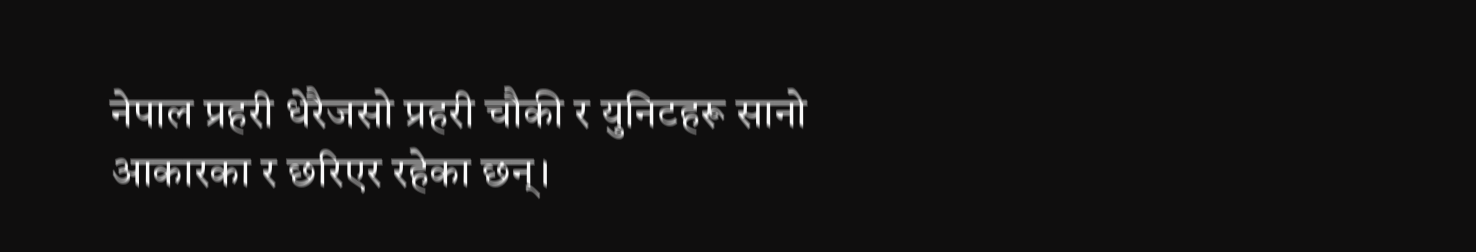नेपाल प्रहरी धेरैजसो प्रहरी चौकी र युनिटहरू सानो आकारका र छरिएर रहेका छन्।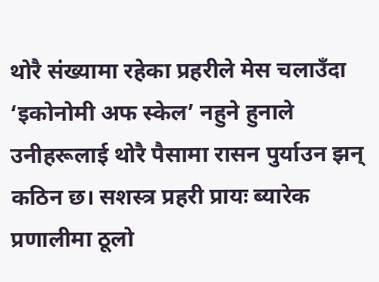थोरै संख्यामा रहेका प्रहरीले मेस चलाउँदा ‘इकोनोमी अफ स्केल’ नहुने हुनाले उनीहरूलाई थोरै पैसामा रासन पु‍र्याउन झन् कठिन छ। सशस्त्र प्रहरी प्रायः ब्यारेक प्रणालीमा ठूलो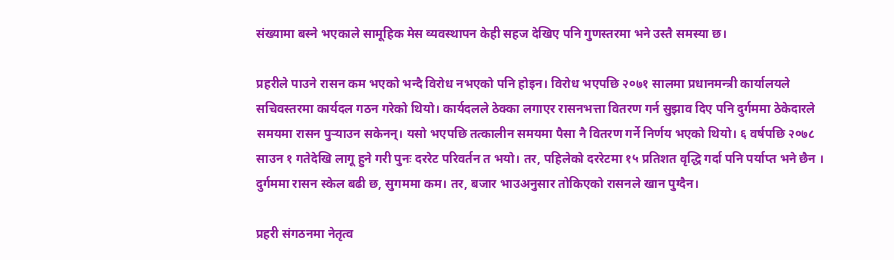संख्यामा बस्ने भएकाले सामूहिक मेस व्यवस्थापन केही सहज देखिए पनि गुणस्तरमा भने उस्तै समस्या छ।

प्रहरीले पाउने रासन कम भएको भन्दै विरोध नभएको पनि होइन। विरोध भएपछि २०७१ सालमा प्रधानमन्त्री कार्यालयले सचिवस्तरमा कार्यदल गठन गरेको थियो। कार्यदलले ठेक्का लगाएर रासनभत्ता वितरण गर्न सुझाव दिए पनि दुर्गममा ठेकेदारले समयमा रासन पु‍र्‍याउन सकेनन्। यसो भएपछि तत्कालीन समयमा पैसा नै वितरण गर्ने निर्णय भएको थियो। ६ वर्षपछि २०७८ साउन १ गतेदेखि लागू हुने गरी पुनः दररेट परिवर्तन त भयो। तर, पहिलेको दररेटमा १५ प्रतिशत वृद्धि गर्दा पनि पर्याप्त भने छैन । दुर्गममा रासन स्केल बढी छ, सुगममा कम। तर, बजार भाउअनुसार तोकिएको रासनले खान पुग्दैन।

प्रहरी संगठनमा नेतृत्व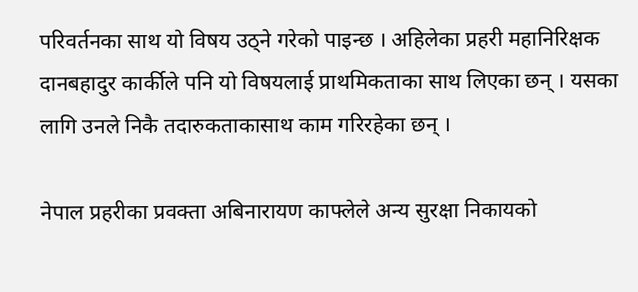परिवर्तनका साथ यो विषय उठ्ने गरेको पाइन्छ । अहिलेका प्रहरी महानिरिक्षक दानबहादुर कार्कीले पनि यो विषयलाई प्राथमिकताका साथ लिएका छन् । यसका लागि उनले निकै तदारुकताकासाथ काम गरिरहेका छन् ।

नेपाल प्रहरीका प्रवक्ता अबिनारायण काफ्लेले अन्य सुरक्षा निकायको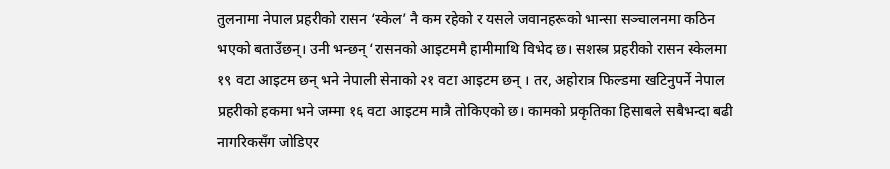तुलनामा नेपाल प्रहरीको रासन ‘स्केल’ नै कम रहेको र यसले जवानहरूको भान्सा सञ्चालनमा कठिन भएको बताउँछन्। उनी भन्छन् ‘रासनको आइटममै हामीमाथि विभेद छ। सशस्त्र प्रहरीको रासन स्केलमा १९ वटा आइटम छन् भने नेपाली सेनाको २१ वटा आइटम छन् । तर, अहोरात्र फिल्डमा खटिनुपर्ने नेपाल प्रहरीको हकमा भने जम्मा १६ वटा आइटम मात्रै तोकिएको छ। कामको प्रकृतिका हिसाबले सबैभन्दा बढी नागरिकसँग जोडिएर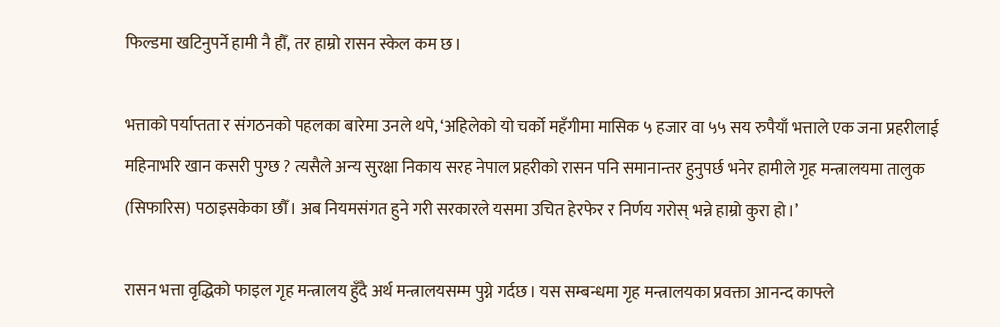फिल्डमा खटिनुपर्ने हामी नै हौँ, तर हाम्रो रासन स्केल कम छ।

भत्ताको पर्याप्तता र संगठनको पहलका बारेमा उनले थपे, ‘अहिलेको यो चर्को महँगीमा मासिक ५ हजार वा ५५ सय रुपैयाँ भत्ताले एक जना प्रहरीलाई महिनाभरि खान कसरी पुग्छ ? त्यसैले अन्य सुरक्षा निकाय सरह नेपाल प्रहरीको रासन पनि समानान्तर हुनुपर्छ भनेर हामीले गृह मन्त्रालयमा तालुक (सिफारिस) पठाइसकेका छौँ। अब नियमसंगत हुने गरी सरकारले यसमा उचित हेरफेर र निर्णय गरोस् भन्ने हाम्रो कुरा हो।’

रासन भत्ता वृद्धिको फाइल गृह मन्त्रालय हुँदै अर्थ मन्त्रालयसम्म पुग्ने गर्दछ। यस सम्बन्धमा गृह मन्त्रालयका प्रवक्ता आनन्द काफ्ले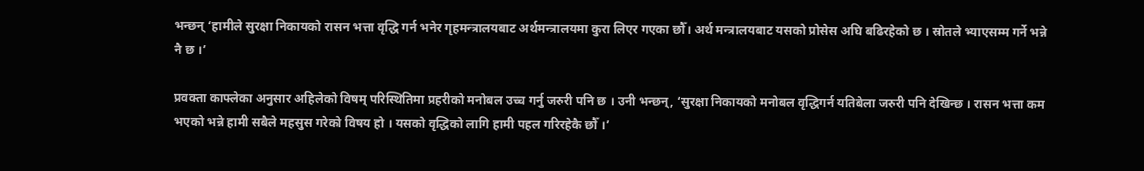भन्छन् ‘हामीले सुरक्षा निकायको रासन भत्ता वृद्धि गर्न भनेर गृहमन्त्रालयबाट अर्थमन्त्रालयमा कुरा लिएर गएका छौँ। अर्थ मन्त्रालयबाट यसको प्रोसेस अघि बढिरहेको छ । स्रोतले भ्याएसम्म गर्ने भन्ने नै छ ।’

प्रवक्ता काफ्लेका अनुसार अहिलेको विषम् परिस्थितिमा प्रहरीको मनोबल उच्च गर्नु जरुरी पनि छ । उनी भन्छन्, ‘सुरक्षा निकायको मनोबल वृद्धिगर्न यतिबेला जरुरी पनि देखिन्छ । रासन भत्ता कम भएको भन्ने हामी सबैले महसुस गरेको विषय हो । यसको वृद्धिको लागि हामी पहल गरिरहेकै छौँ ।’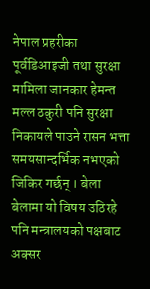नेपाल प्रहरीका पूर्वडिआइजी तथा सुरक्षा मामिला जानकार हेमन्त मल्ल ठकुरी पनि सुरक्षा निकायले पाउने रासन भत्ता समयसान्दर्भिक नभएको जिकिर गर्छन् । बेला बेलामा यो विषय उठिरहे पनि मन्त्रालयको पक्षबाट अक्सर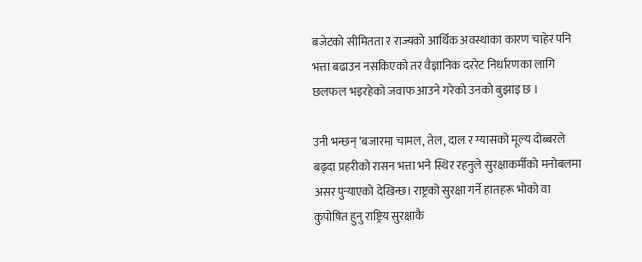बजेटको सीमितता र राज्यको आर्थिक अवस्थाका कारण चाहेर पनि भत्ता बढाउन नसकिएको तर वैज्ञानिक दररेट निर्धारणका लागि छलफल भइरहेको जवाफ आउने गरेको उनको बुझाइ छ ।

उनी भन्छन् ‘बजारमा चामल, तेल, दाल र ग्यासको मूल्य दोब्बरले बढ्दा प्रहरीको रासन भत्ता भने स्थिर रहनुले सुरक्षाकर्मीको मनोबलमा असर पुर्‍याएको देखिन्छ। राष्ट्रको सुरक्षा गर्ने हातहरू भोको वा कुपोषित हुनु राष्ट्रिय सुरक्षाकै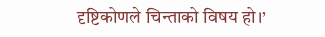दृष्टिकोणले चिन्ताको विषय हो।’